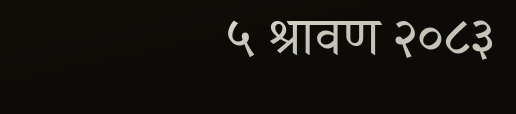५ श्रावण २०८३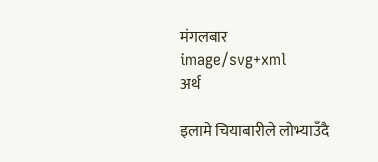मंगलबार
image/svg+xml
अर्थ

इलामे चियाबारीले लोभ्याउँदै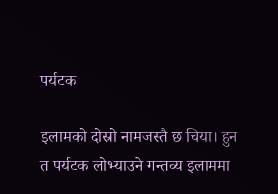पर्यटक

इलामको दोस्रो नामजस्तै छ चिया। हुन त पर्यटक लोभ्याउने गन्तव्य इलाममा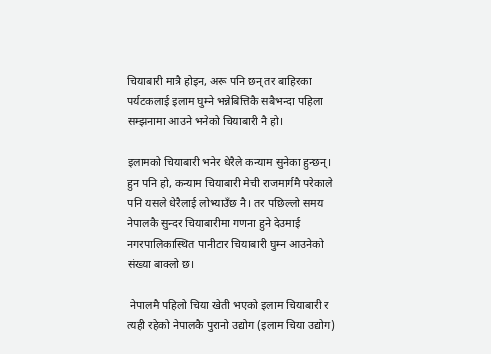चियाबारी मात्रै होइन, अरू पनि छन् तर बाहिरका पर्यटकलाई इलाम घुम्ने भन्नेबित्तिकै सबैभन्दा पहिला सम्झनामा आउने भनेको चियाबारी नै हो।

इलामको चियाबारी भनेर धेरैले कन्याम सुनेका हुन्छन्। हुन पनि हो, कन्याम चियाबारी मेची राजमार्गमै परेकाले पनि यसले धेरैलाई लोभ्याउँछ नै। तर पछिल्लो समय नेपालकै सुन्दर चियाबारीमा गणना हुने देउमाई नगरपालिकास्थित पानीटार चियाबारी घुम्न आउनेको संख्या बाक्लो छ।

 नेपालमै पहिलो चिया खेती भएको इलाम चियाबारी र त्यही रहेको नेपालकै पुरानो उद्योग (इलाम चिया उद्योग)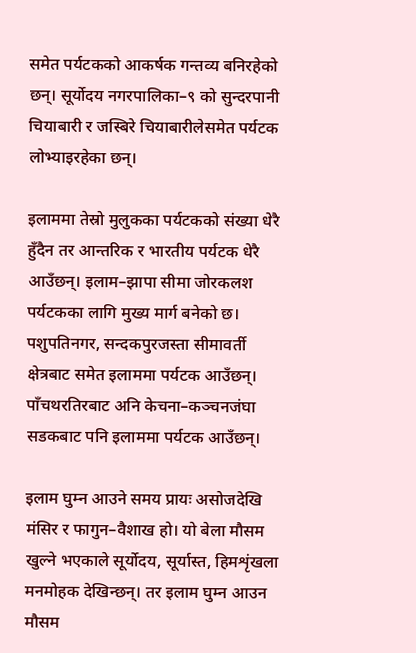समेत पर्यटकको आकर्षक गन्तव्य बनिरहेको छन्। सूर्योदय नगरपालिका–९ को सुन्दरपानी चियाबारी र जस्बिरे चियाबारीलेसमेत पर्यटक लोभ्याइरहेका छन्।

इलाममा तेस्रो मुलुकका पर्यटकको संख्या धेरै हुँदैन तर आन्तरिक र भारतीय पर्यटक धेरै आउँछन्। इलाम–झापा सीमा जोरकलश पर्यटकका लागि मुख्य मार्ग बनेको छ। पशुपतिनगर, सन्दकपुरजस्ता सीमावर्ती क्षेत्रबाट समेत इलाममा पर्यटक आउँछन्। पाँचथरतिरबाट अनि केचना–कञ्चनजंघा सडकबाट पनि इलाममा पर्यटक आउँछन्।

इलाम घुम्न आउने समय प्रायः असोजदेखि मंसिर र फागुन–वैशाख हो। यो बेला मौसम खुल्ने भएकाले सूर्योदय, सूर्यास्त, हिमशृंखला मनमोहक देखिन्छन्। तर इलाम घुम्न आउन मौसम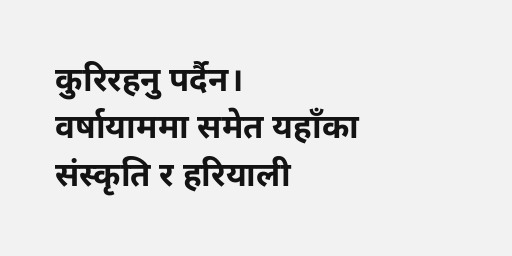कुरिरहनु पर्दैन। वर्षायाममा समेत यहाँका संस्कृति र हरियाली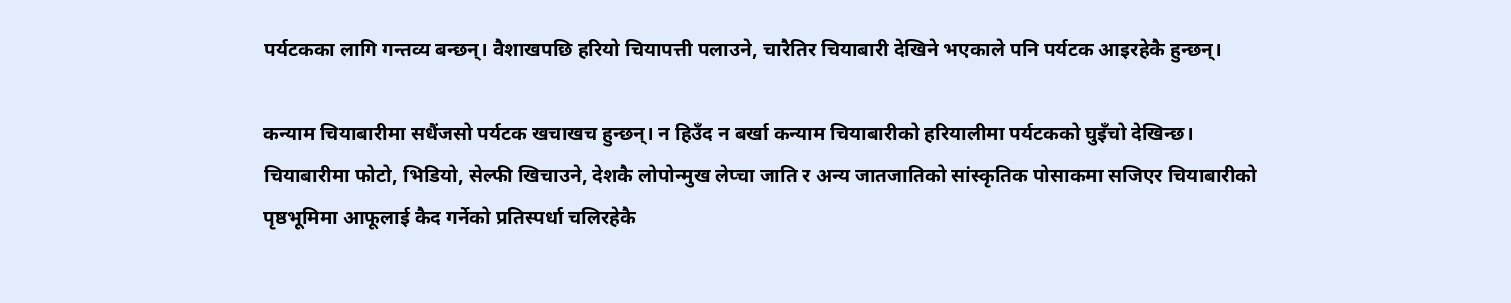पर्यटकका लागि गन्तव्य बन्छन्। वैशाखपछि हरियो चियापत्ती पलाउने, चारैतिर चियाबारी देखिने भएकाले पनि पर्यटक आइरहेकै हुन्छन्।

कन्याम चियाबारीमा सधैंजसो पर्यटक खचाखच हुन्छन्। न हिउँद न बर्खा कन्याम चियाबारीको हरियालीमा पर्यटकको घुइँचो देखिन्छ। चियाबारीमा फोटो, भिडियो, सेल्फी खिचाउने, देशकै लोपोन्मुख लेप्चा जाति र अन्य जातजातिको सांस्कृतिक पोसाकमा सजिएर चियाबारीको पृष्ठभूमिमा आफूलाई कैद गर्नेको प्रतिस्पर्धा चलिरहेकै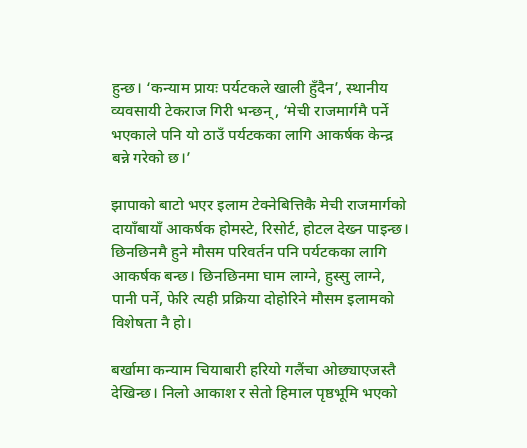हुन्छ। ‘कन्याम प्रायः पर्यटकले खाली हुँदैन’, स्थानीय व्यवसायी टेकराज गिरी भन्छन्, ‘मेची राजमार्गमै पर्ने भएकाले पनि यो ठाउँ पर्यटकका लागि आकर्षक केन्द्र बन्ने गरेको छ।’

झापाको बाटो भएर इलाम टेक्नेबित्तिकै मेची राजमार्गको दायाँबायाँ आकर्षक होमस्टे, रिसोर्ट, होटल देख्न पाइन्छ। छिनछिनमै हुने मौसम परिवर्तन पनि पर्यटकका लागि आकर्षक बन्छ। छिनछिनमा घाम लाग्ने, हुस्सु लाग्ने, पानी पर्ने, फेरि त्यही प्रक्रिया दोहोरिने मौसम इलामको विशेषता नै हो।

बर्खामा कन्याम चियाबारी हरियो गलैंचा ओछ्याएजस्तै देखिन्छ। निलो आकाश र सेतो हिमाल पृष्ठभूमि भएको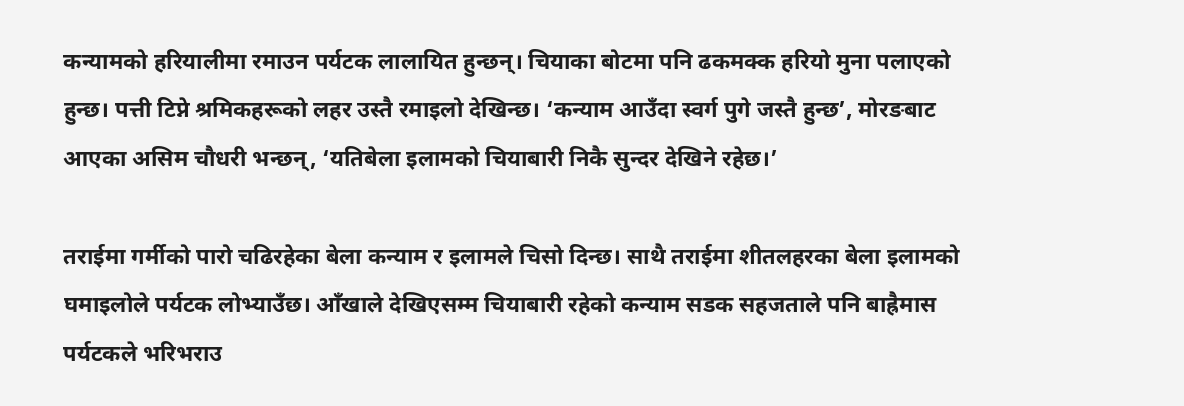कन्यामको हरियालीमा रमाउन पर्यटक लालायित हुन्छन्। चियाका बोटमा पनि ढकमक्क हरियो मुना पलाएको हुन्छ। पत्ती टिप्ने श्रमिकहरूको लहर उस्तै रमाइलो देखिन्छ। ‘कन्याम आउँदा स्वर्ग पुगे जस्तै हुन्छ’, मोरङबाट आएका असिम चौधरी भन्छन्, ‘यतिबेला इलामको चियाबारी निकै सुन्दर देखिने रहेछ।’

तराईमा गर्मीको पारो चढिरहेका बेला कन्याम र इलामले चिसो दिन्छ। साथै तराईमा शीतलहरका बेला इलामको घमाइलोले पर्यटक लोभ्याउँछ। आँखाले देखिएसम्म चियाबारी रहेको कन्याम सडक सहजताले पनि बाह्रैमास पर्यटकले भरिभराउ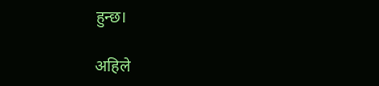हुन्छ।

अहिले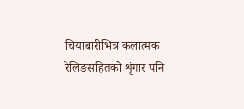चियाबारीभित्र कलात्मक रेलिङसहितको शृंगार पनि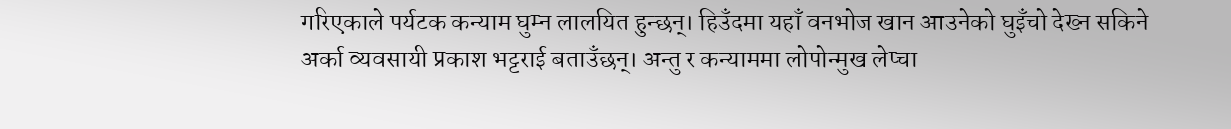गरिएकाले पर्यटक कन्याम घुम्न लालयित हुन्छन्। हिउँदमा यहाँ वनभोज खान आउनेको घुइँचो देख्न सकिने अर्का व्यवसायी प्रकाश भट्टराई बताउँछन्। अन्तु र कन्याममा लोपोन्मुख लेप्चा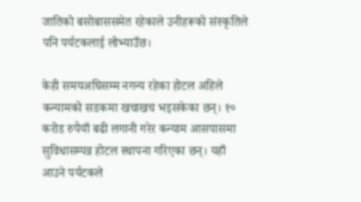जातिको बसोबाससमेत रहेकाले उनीहरूको संस्कृतिले पनि पर्यटकलाई लोभ्याउँछ।

केही समयअघिसम्म नगन्य रहेका होटल अहिले कन्यामको सडकमा खचाखच भइसकेका छन्। १० करोड रुपैयाँ बढी लगानी गरेर कन्याम आसपासमा सुविधासम्पन्न होटल स्थापना गरिएका छन्। यहाँ आउने पर्यटकले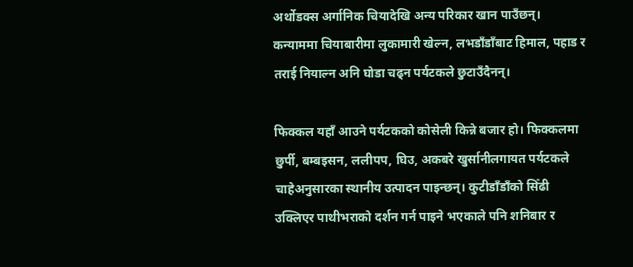अर्थोडक्स अर्गानिक चियादेखि अन्य परिकार खान पाउँछन्। कन्याममा चियाबारीमा लुकामारी खेल्न, लभडाँडाँबाट हिमाल, पहाड र तराई नियाल्न अनि घोडा चढ्न पर्यटकले छुटाउँदैनन्।

फिक्कल यहाँ आउने पर्यटकको कोसेली किन्ने बजार हो। फिक्कलमा छुर्पी, बम्बइसन, ललीपप, घिउ, अकबरे खुर्सानीलगायत पर्यटकले चाहेअनुसारका स्थानीय उत्पादन पाइन्छन्। कुटीडाँडाँको सिँढी उक्लिएर पाथीभराको दर्शन गर्न पाइने भएकाले पनि शनिबार र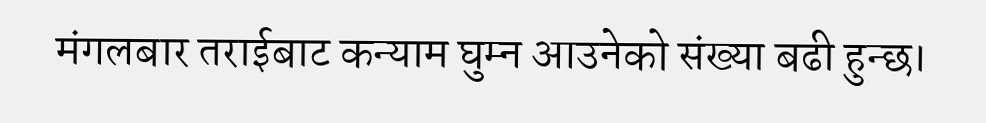मंगलबार तराईबाट कन्याम घुम्न आउनेको संख्या बढी हुन्छ।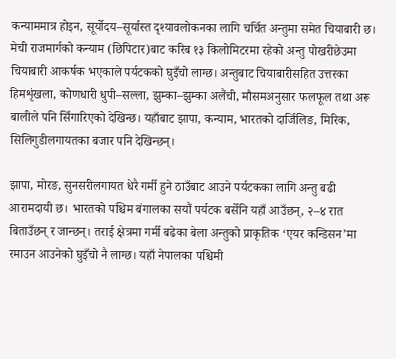कन्याममात्र होइन, सूर्योदय–सूर्यास्त दृश्यावलोकनका लागि चर्चित अन्तुमा समेत चियाबारी छ। मेची राजमार्गको कन्याम (छिपिटार)बाट करिब १३ किलोमिटरमा रहेको अन्तु पोखरीछेउमा चियाबारी आकर्षक भएकाले पर्यटकको घुइँचो लाग्छ। अन्तुबाट चियाबारीसहित उत्तरका हिमशृंखला, कोणधारी धुपी–सल्ला, झुम्का–झुम्का अलैंची, मौसमअनुसार फलफूल तथा अरू बालीले पनि सिँगारिएको देखिन्छ। यहाँबाट झापा, कन्याम, भारतको दार्जिलिङ, मिरिक, सिलिगुडीलगायतका बजार पनि देखिन्छन्।

झापा, मोरङ, सुनसरीलगायत धेरै गर्मी हुने ठाउँबाट आउने पर्यटकका लागि अन्तु बढी आरामदायी छ। भारतको पश्चिम बंगालका सयौं पर्यटक बर्सेनि यहाँ आउँछन्, २–४ रात बिताउँछन् र जान्छन्। तराई क्षेत्रमा गर्मी बढेका बेला अन्तुको प्राकृतिक ‘एयर कन्डिसन’मा रमाउन आउनेको घुइँचो नै लाग्छ। यहाँ नेपालका पश्चिमी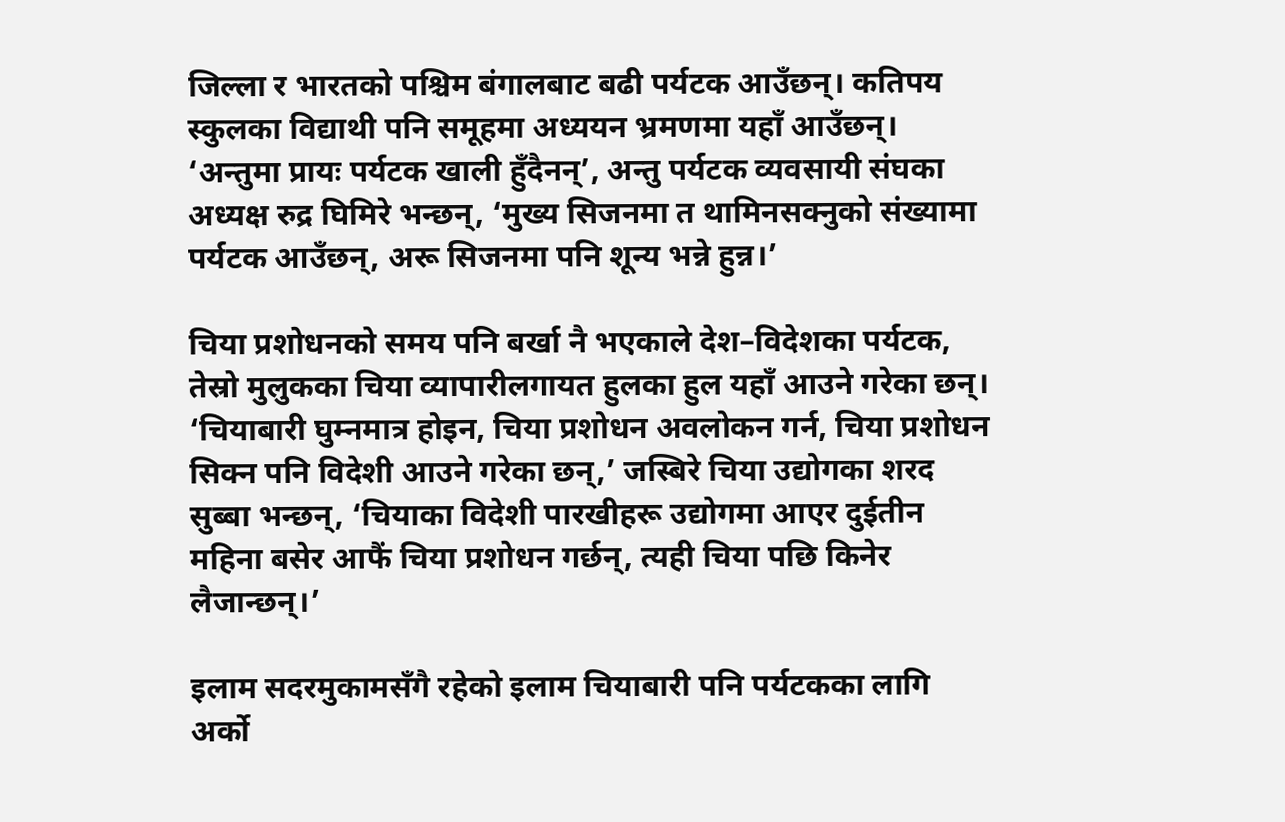जिल्ला र भारतको पश्चिम बंगालबाट बढी पर्यटक आउँछन्। कतिपय स्कुलका विद्याथी पनि समूहमा अध्ययन भ्रमणमा यहाँ आउँछन्। ‘अन्तुमा प्रायः पर्यटक खाली हुँदैनन्’, अन्तु पर्यटक व्यवसायी संघका अध्यक्ष रुद्र घिमिरे भन्छन्, ‘मुख्य सिजनमा त थामिनसक्नुको संख्यामा पर्यटक आउँछन्, अरू सिजनमा पनि शून्य भन्ने हुन्न।’

चिया प्रशोधनको समय पनि बर्खा नै भएकाले देश–विदेशका पर्यटक, तेस्रो मुलुकका चिया व्यापारीलगायत हुलका हुल यहाँ आउने गरेका छन्। ‘चियाबारी घुम्नमात्र होइन, चिया प्रशोधन अवलोकन गर्न, चिया प्रशोधन सिक्न पनि विदेशी आउने गरेका छन्,’ जस्बिरे चिया उद्योगका शरद सुब्बा भन्छन्, ‘चियाका विदेशी पारखीहरू उद्योगमा आएर दुईतीन महिना बसेर आफैं चिया प्रशोधन गर्छन्, त्यही चिया पछि किनेर लैजान्छन्।’

इलाम सदरमुकामसँगै रहेको इलाम चियाबारी पनि पर्यटकका लागि अर्को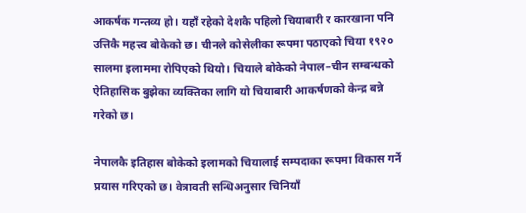आकर्षक गन्तव्य हो। यहाँ रहेको देशकै पहिलो चियाबारी र कारखाना पनि उत्तिकै महत्त्व बोकेको छ। चीनले कोसेलीका रूपमा पठाएको चिया १९२० सालमा इलाममा रोपिएको थियो। चियाले बोकेको नेपाल–चीन सम्बन्धको ऐतिहासिक बुझेका व्यक्तिका लागि यो चियाबारी आकर्षणको केन्द्र बन्ने गरेको छ।

नेपालकै इतिहास बोकेको इलामको चियालाई सम्पदाका रूपमा विकास गर्ने प्रयास गरिएको छ। वेत्रावती सन्धिअनुसार चिनियाँ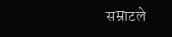सम्राटले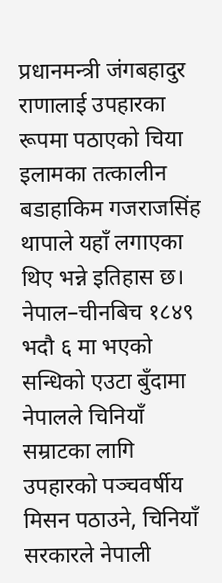प्रधानमन्त्री जंगबहादुर राणालाई उपहारका रूपमा पठाएको चिया इलामका तत्कालीन बडाहाकिम गजराजसिंह थापाले यहाँ लगाएका थिए भन्ने इतिहास छ। नेपाल–चीनबिच १८४९ भदौ ६ मा भएको सन्धिको एउटा बुँदामा नेपालले चिनियाँ सम्राटका लागि उपहारको पञ्चवर्षीय मिसन पठाउने, चिनियाँ सरकारले नेपाली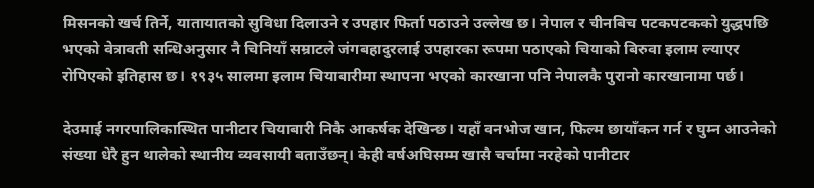मिसनको खर्च तिर्ने, यातायातको सुविधा दिलाउने र उपहार फिर्ता पठाउने उल्लेख छ। नेपाल र चीनबिच पटकपटकको युद्धपछि भएको वेत्रावती सन्धिअनुसार नै चिनियाँ सम्राटले जंगबहादुरलाई उपहारका रूपमा पठाएको चियाको बिरुवा इलाम ल्याएर रोपिएको इतिहास छ। १९३५ सालमा इलाम चियाबारीमा स्थापना भएको कारखाना पनि नेपालकै पुरानो कारखानामा पर्छ।

देउमाई नगरपालिकास्थित पानीटार चियाबारी निकै आकर्षक देखिन्छ। यहाँ वनभोज खान, फिल्म छायाँकन गर्न र घुम्न आउनेको संख्या धेरै हुन थालेको स्थानीय व्यवसायी बताउँछन्। केही वर्षअघिसम्म खासै चर्चामा नरहेको पानीटार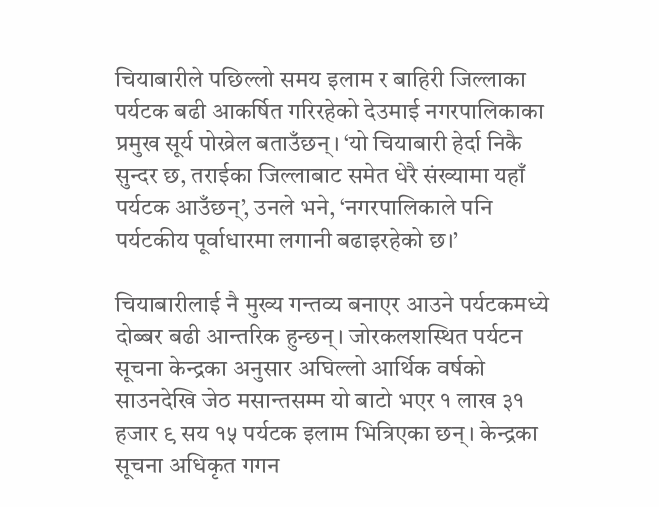चियाबारीले पछिल्लो समय इलाम र बाहिरी जिल्लाका पर्यटक बढी आकर्षित गरिरहेको देउमाई नगरपालिकाका प्रमुख सूर्य पोख्रेल बताउँछन्। ‘यो चियाबारी हेर्दा निकै सुन्दर छ, तराईका जिल्लाबाट समेत धेरै संख्यामा यहाँ पर्यटक आउँछन्’, उनले भने, ‘नगरपालिकाले पनि पर्यटकीय पूर्वाधारमा लगानी बढाइरहेको छ।’

चियाबारीलाई नै मुख्य गन्तव्य बनाएर आउने पर्यटकमध्ये दोब्बर बढी आन्तरिक हुन्छन्। जोरकलशस्थित पर्यटन सूचना केन्द्रका अनुसार अघिल्लो आर्थिक वर्षको साउनदेखि जेठ मसान्तसम्म यो बाटो भएर १ लाख ३१ हजार ९ सय १५ पर्यटक इलाम भित्रिएका छन्। केन्द्रका सूचना अधिकृत गगन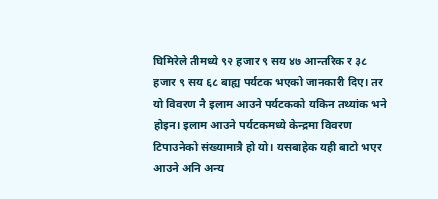घिमिरेले तीमध्ये ९२ हजार ९ सय ४७ आन्तरिक र ३८ हजार ९ सय ६८ बाह्य पर्यटक भएको जानकारी दिए। तर यो विवरण नै इलाम आउने पर्यटकको यकिन तथ्यांक भने होइन। इलाम आउने पर्यटकमध्ये केन्द्रमा विवरण टिपाउनेको संख्यामात्रै हो यो। यसबाहेक यही बाटो भएर आउने अनि अन्य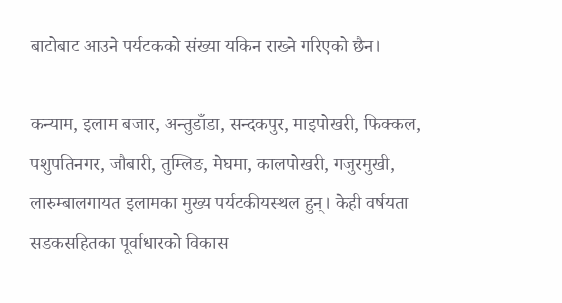बाटोबाट आउने पर्यटकको संख्या यकिन राख्ने गरिएको छैन।

कन्याम, इलाम बजार, अन्तुडाँडा, सन्दकपुर, माइपोखरी, फिक्कल, पशुपतिनगर, जौबारी, तुम्लिङ, मेघमा, कालपोखरी, गजुरमुखी, लारुम्बालगायत इलामका मुख्य पर्यटकीयस्थल हुन्। केही वर्षयता सडकसहितका पूर्वाधारको विकास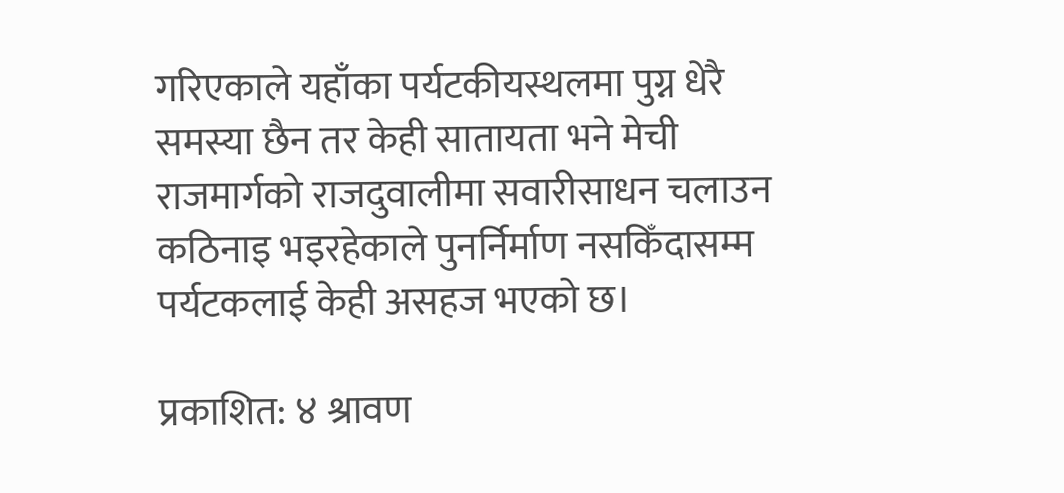गरिएकाले यहाँका पर्यटकीयस्थलमा पुग्न धेरै समस्या छैन तर केही सातायता भने मेची राजमार्गको राजदुवालीमा सवारीसाधन चलाउन कठिनाइ भइरहेकाले पुनर्निर्माण नसकिँदासम्म पर्यटकलाई केही असहज भएको छ।

प्रकाशित: ४ श्रावण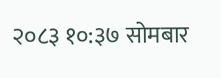२०८३ १०:३७ सोमबार